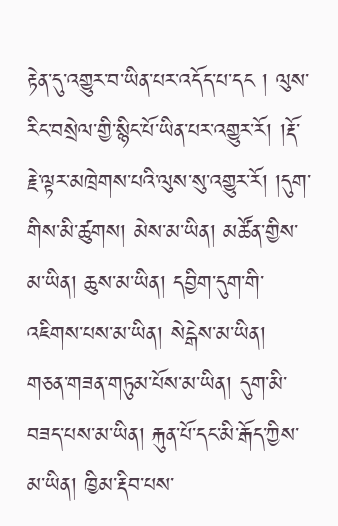རྟེན་དུ་འགྱུར་བ་ཡིན་པར་འདོད་པ་དང ། ལུས་རིང་བསྲེལ་གྱི་སྙིང་པོ་ཡིན་པར་འགྱུར་རོ། །རྡོ་རྗེ་ལྟར་མཁྲེགས་པའི་ལུས་སུ་འགྱུར་རོ། །དུག་གིས་མི་ཚུགས། མེས་མ་ཡིན། མཚོན་གྱིས་མ་ཡིན། ཆུས་མ་ཡིན། དབྱིག་དུག་གི་འཇིགས་པས་མ་ཡིན། སེངྒེས་མ་ཡིན། གཅན་གཟན་གཏུམ་པོས་མ་ཡིན། དུག་མི་བཟད་པས་མ་ཡིན། རྐུན་པོ་དང་མི་རྒོད་ཀྱིས་མ་ཡིན། ཁྱིམ་རྡིབ་པས་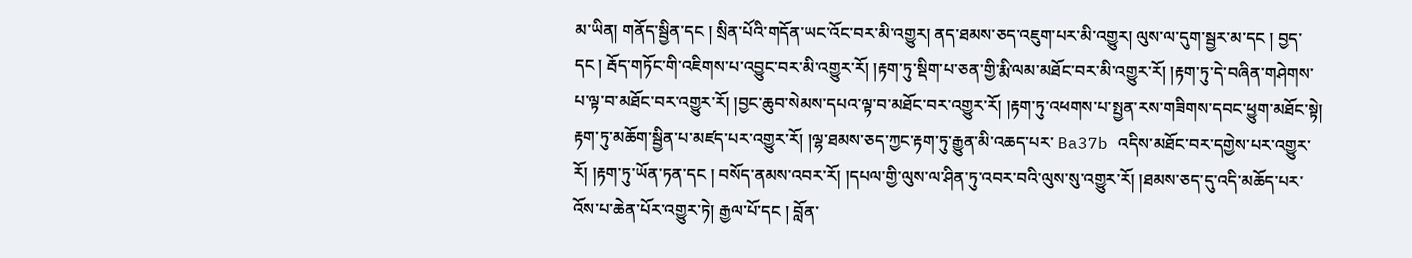མ་ཡིན། གནོད་སྦྱིན་དང ། སྲིན་པོའི་གདོན་ཡང་འོང་བར་མི་འགྱུར། ནད་ཐམས་ཅད་འཇུག་པར་མི་འགྱུར། ལུས་ལ་དུག་སྦྱར་མ་དང ། བྱད་དང ། རྦོད་གཏོང་གི་འཇིགས་པ་འབྱུང་བར་མི་འགྱུར་རོ། །རྟག་ཏུ་སྡིག་པ་ཅན་གྱི་རྨི་ལམ་མཐོང་བར་མི་འགྱུར་རོ། །རྟག་ཏུ་དེ་བཞིན་གཤེགས་པ་ལྟ་བ་མཐོང་བར་འགྱུར་རོ། །བྱང་ཆུབ་སེམས་དཔའ་ལྟ་བ་མཐོང་བར་འགྱུར་རོ། །རྟག་ཏུ་འཕགས་པ་སྤྱན་རས་གཟིགས་དབང་ཕྱུག་མཐོང་སྟེ། རྟག་ཏུ་མཆོག་སྦྱིན་པ་མཛད་པར་འགྱུར་རོ། །ལྷ་ཐམས་ཅད་ཀྱང་རྟག་ཏུ་རྒྱུན་མི་འཆད་པར་ Ba37b འདིས་མཐོང་བར་དགྱེས་པར་འགྱུར་རོ། །རྟག་ཏུ་ཡོན་ཏན་དང ། བསོད་ནམས་འབར་རོ། །དཔལ་གྱི་ལུས་ལ་ཤིན་ཏུ་འབར་བའི་ལུས་སུ་འགྱུར་རོ། །ཐམས་ཅད་དུ་འདི་མཆོད་པར་འོས་པ་ཆེན་པོར་འགྱུར་ཏེ། རྒྱལ་པོ་དང ། བློན་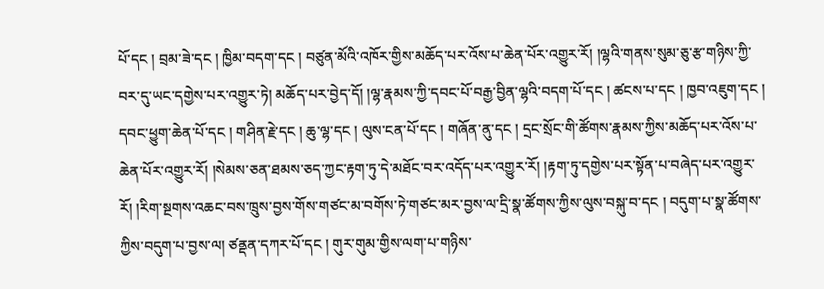པོ་དང ། བྲམ་ཟེ་དང ། ཁྱིམ་བདག་དང ། བཙུན་མོའི་འཁོར་གྱིས་མཆོད་པར་འོས་པ་ཆེན་པོར་འགྱུར་རོ། །ལྷའི་གནས་སུམ་ཅུ་རྩ་གཉིས་ཀྱི་བར་དུ་ཡང་དགྱེས་པར་འགྱུར་ཏེ། མཆོད་པར་བྱེད་དོ། །ལྷ་རྣམས་ཀྱི་དབང་པོ་བརྒྱ་བྱིན་ལྷའི་བདག་པོ་དང ། ཚངས་པ་དང ། ཁྱབ་འཇུག་དང ། དབང་ཕྱུག་ཆེན་པོ་དང ། གཤིན་རྗེ་དང ། ཆུ་ལྷ་དང ། ལུས་ངན་པོ་དང ། གཞོན་ནུ་དང ། དྲང་སྲོང་གི་ཚོགས་རྣམས་ཀྱིས་མཆོད་པར་འོས་པ་ཆེན་པོར་འགྱུར་རོ། །སེམས་ཅན་ཐམས་ཅད་ཀྱང་རྟག་ཏུ་དེ་མཐོང་བར་འདོད་པར་འགྱུར་རོ། །རྟག་ཏུ་དགྱེས་པར་སྟོན་པ་བཞེད་པར་འགྱུར་རོ། །རིག་སྔགས་འཆང་བས་ཁྲུས་བྱས་གོས་གཙང་མ་བགོས་ཏེ་གཙང་མར་བྱས་ལ་དྲི་སྣ་ཚོགས་ཀྱིས་ལུས་བསྐུ་བ་དང ། བདུག་པ་སྣ་ཚོགས་ཀྱིས་བདུག་པ་བྱས་ལ། ཙནྡན་དཀར་པོ་དང ། གུར་གུམ་གྱིས་ལག་པ་གཉིས་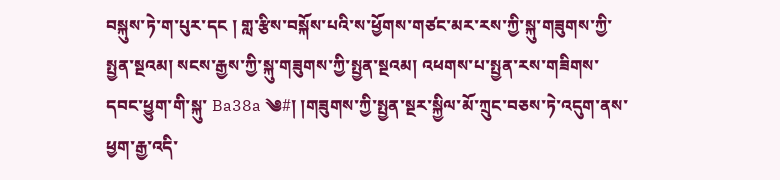བསྐུས་ཏེ་ག་པུར་དང ། གླ་རྩིས་བསྐོས་པའི་ས་ཕྱོགས་གཙང་མར་རས་ཀྱི་སྐུ་གཟུགས་ཀྱི་སྤྱན་སྔའམ། སངས་རྒྱས་ཀྱི་སྐུ་གཟུགས་ཀྱི་སྤྱན་སྔའམ། འཕགས་པ་སྤྱན་རས་གཟིགས་དབང་ཕྱུག་གི་སྐུ་ Ba38a ༄#། །གཟུགས་ཀྱི་སྤྱན་སྔར་སྐྱིལ་མོ་ཀྲུང་བཅས་ཏེ་འདུག་ནས་ཕྱག་རྒྱ་འདི་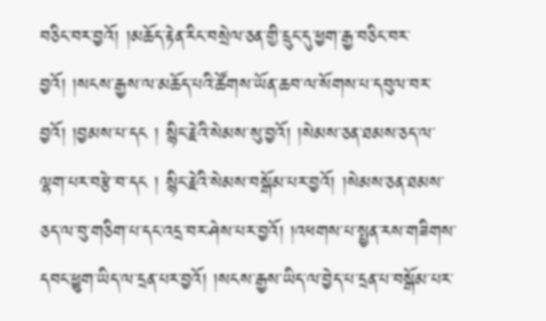བཅིང་བར་བྱའོ། །མཆོད་རྟེན་རིང་བསྲེལ་ཅན་གྱི་དྲུང་དུ་ཕྱག་རྒྱ་བཅིང་བར་བྱའོ། །སངས་རྒྱས་ལ་མཆོད་པའི་ཚོགས་ཡོན་ཆབ་ལ་སོགས་པ་དབུལ་བར་བྱའོ། །བྱམས་པ་དང ། སྙིང་རྗེའི་སེམས་སུ་བྱའོ། །སེམས་ཅན་ཐམས་ཅད་ལ་ལྷག་པར་བརྩེ་བ་དང ། སྙིང་རྗེའི་སེམས་བསྒོམ་པར་བྱའོ། །སེམས་ཅན་ཐམས་ཅད་ལ་བུ་གཅིག་པ་དང་འདྲ་བར་ཤེས་པར་བྱའོ། །འཕགས་པ་སྤྱན་རས་གཟིགས་དབང་ཕྱུག་ཡིད་ལ་དྲན་པར་བྱའོ། །སངས་རྒྱས་ཡིད་ལ་བྱེད་པ་དྲན་པ་བསྒོམ་པར་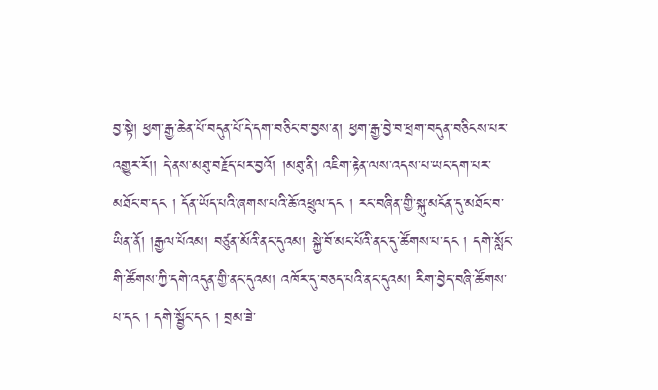བྱ་སྟེ། ཕྱག་རྒྱ་ཆེན་པོ་བདུན་པོ་དེ་དག་བཅིང་བ་བྱས་ན། ཕྱག་རྒྱ་བྱེ་བ་ཕྲག་བདུན་བཅིངས་པར་འགྱུར་རོ།། དེ་ནས་མཐུ་བརྗོད་པར་བྱའོ། །མཐུ་ནི། འཇིག་རྟེན་ལས་འདས་པ་ཡང་དག་པར་མཐོང་བ་དང ། དོན་ཡོད་པའི་ཞགས་པའི་ཆོ་འཕྲུལ་དང ། རང་བཞིན་གྱི་སྐུ་མངོན་དུ་མཐོང་བ་ཡིན་ནོ། །རྒྱལ་པོའམ། བཙུན་མོའི་ནང་དུའམ། སྐྱེ་བོ་མང་པོའི་ནང་དུ་ཚོགས་པ་དང ། དགེ་སློང་གི་ཚོགས་ཀྱི་དགེ་འདུན་གྱི་ནང་དུའམ། འཁོར་དུ་བཅད་པའི་ནང་དུའམ། རིག་བྱེད་བཞི་ཚོགས་པ་དང ། དགེ་སྦྱོང་དང ། བྲམ་ཟེ་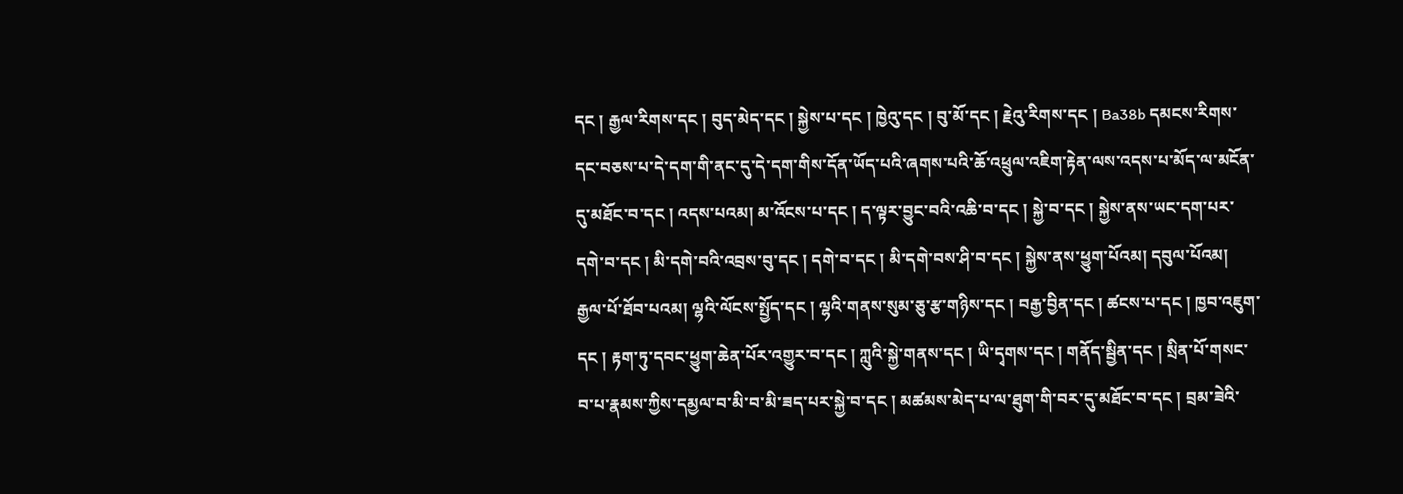དང ། རྒྱལ་རིགས་དང ། བུད་མེད་དང ། སྐྱེས་པ་དང ། ཁྱེའུ་དང ། བུ་མོ་དང ། རྗེའུ་རིགས་དང ། Ba38b དམངས་རིགས་དང་བཅས་པ་དེ་དག་གི་ནང་དུ་དེ་དག་གིས་དོན་ཡོད་པའི་ཞགས་པའི་ཆོ་འཕྲུལ་འཇིག་རྟེན་ལས་འདས་པ་མོད་ལ་མངོན་དུ་མཐོང་བ་དང ། འདས་པའམ། མ་འོངས་པ་དང ། ད་ལྟར་བྱུང་བའི་འཆི་བ་དང ། སྐྱེ་བ་དང ། སྐྱེས་ནས་ཡང་དག་པར་དགེ་བ་དང ། མི་དགེ་བའི་འབྲས་བུ་དང ། དགེ་བ་དང ། མི་དགེ་བས་ཤི་བ་དང ། སྐྱེས་ནས་ཕྱུག་པོའམ། དབུལ་པོའམ། རྒྱལ་པོ་ཐོབ་པའམ། ལྷའི་ལོངས་སྤྱོད་དང ། ལྷའི་གནས་སུམ་ཅུ་རྩ་གཉིས་དང ། བརྒྱ་བྱིན་དང ། ཚངས་པ་དང ། ཁྱབ་འཇུག་དང ། རྟག་ཏུ་དབང་ཕྱུག་ཆེན་པོར་འགྱུར་བ་དང ། ཀླུའི་སྐྱེ་གནས་དང ། ཡི་དྭགས་དང ། གནོད་སྦྱིན་དང ། སྲིན་པོ་གསང་བ་པ་རྣམས་ཀྱིས་དམྱལ་བ་མི་བ་མི་ཟད་པར་སྐྱེ་བ་དང ། མཚམས་མེད་པ་ལ་ཐུག་གི་བར་དུ་མཐོང་བ་དང ། བྲམ་ཟེའི་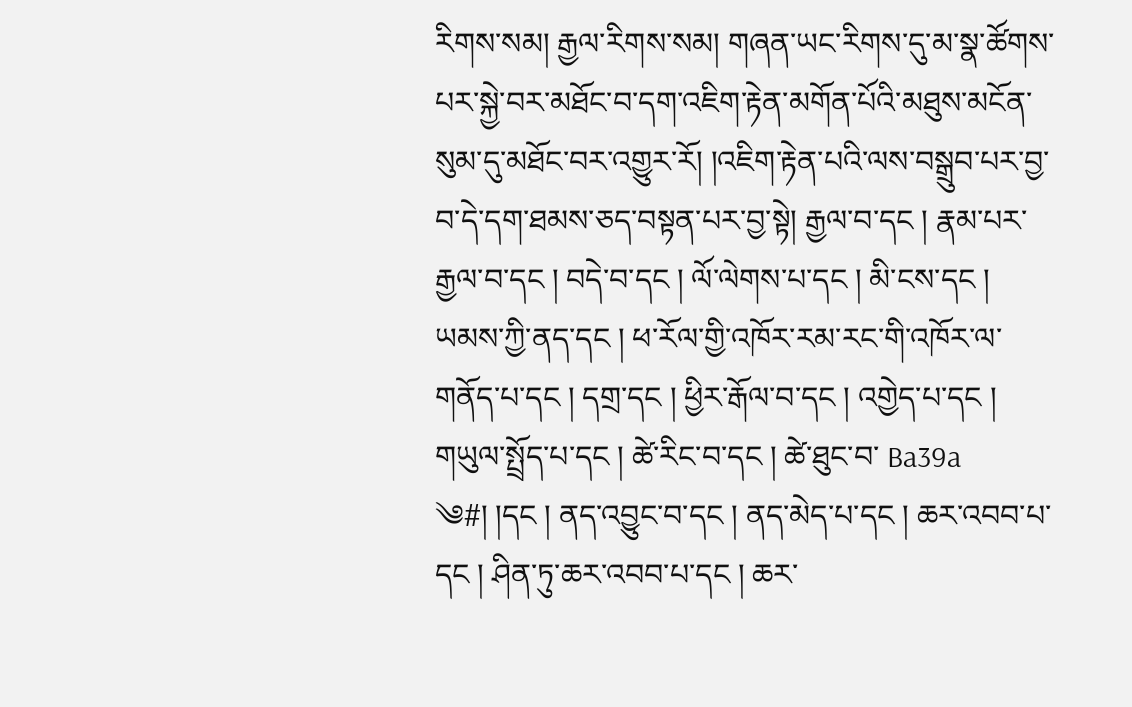རིགས་སམ། རྒྱལ་རིགས་སམ། གཞན་ཡང་རིགས་དུ་མ་སྣ་ཚོགས་པར་སྐྱེ་བར་མཐོང་བ་དག་འཇིག་རྟེན་མགོན་པོའི་མཐུས་མངོན་སུམ་དུ་མཐོང་བར་འགྱུར་རོ། །འཇིག་རྟེན་པའི་ལས་བསྒྲུབ་པར་བྱ་བ་དེ་དག་ཐམས་ཅད་བསྟན་པར་བྱ་སྟེ། རྒྱལ་བ་དང ། རྣམ་པར་རྒྱལ་བ་དང ། བདེ་བ་དང ། ལོ་ལེགས་པ་དང ། མི་ངས་དང ། ཡམས་ཀྱི་ནད་དང ། ཕ་རོལ་གྱི་འཁོར་རམ་རང་གི་འཁོར་ལ་གནོད་པ་དང ། དགྲ་དང ། ཕྱིར་རྒོལ་བ་དང ། འགྱེད་པ་དང ། གཡུལ་སྤྲོད་པ་དང ། ཚེ་རིང་བ་དང ། ཚེ་ཐུང་བ་ Ba39a ༄#། །དང ། ནད་འབྱུང་བ་དང ། ནད་མེད་པ་དང ། ཆར་འབབ་པ་དང ། ཤིན་ཏུ་ཆར་འབབ་པ་དང ། ཆར་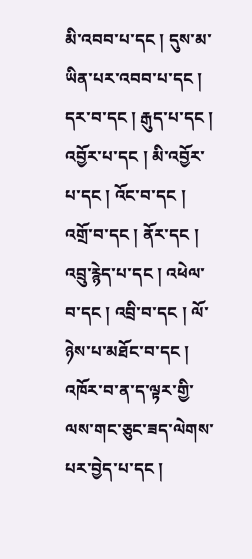མི་འབབ་པ་དང ། དུས་མ་ཡིན་པར་འབབ་པ་དང ། དར་བ་དང ། རྒུད་པ་དང ། འབྱོར་པ་དང ། མི་འབྱོར་པ་དང ། འོང་བ་དང ། འགྲོ་བ་དང ། ནོར་དང ། འབྲུ་རྙེད་པ་དང ། འཕེལ་བ་དང ། འབྲི་བ་དང ། ལོ་ཉེས་པ་མཐོང་བ་དང ། འཁོར་བ་ན་ད་ལྟར་གྱི་ལས་གང་ཅུང་ཟད་ལེགས་པར་བྱེད་པ་དང །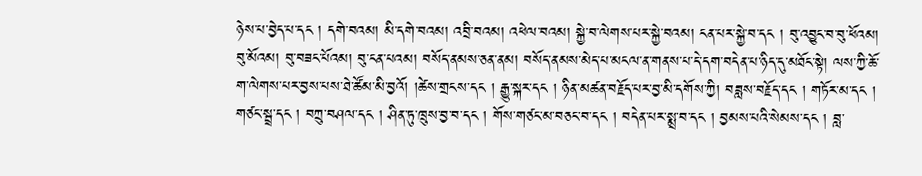ཉེས་པ་བྱེད་པ་དང ། དགེ་བའམ། མི་དགེ་བའམ། འབྲི་བའམ། འཕེལ་བའམ། སྐྱེ་བ་ལེགས་པར་སྐྱེ་བའམ། ངན་པར་སྐྱེ་བ་དང ། བུ་འབྱུང་བ་བུ་ཕོའམ། བུ་མོའམ། བུ་བཟང་པོའམ། བུ་ངན་པའམ། བསོད་ནམས་ཅན་ནམ། བསོད་ནམས་མེད་པ་མངལ་ན་གནས་པ་དེ་དག་བདེན་པ་ཉིད་དུ་མཐོང་སྟེ། ལས་ཀྱི་ཆོ་ག་ལེགས་པར་བྱས་པས་ཐེ་ཚོམ་མི་བྱའོ། །ཚེས་གྲངས་དང ། རྒྱུ་སྐར་དང ། ཉིན་མཚན་བརྗོད་པར་བྱ་མི་དགོས་ཀྱི། བཟླས་བརྗོད་དང ། གཏོར་མ་དང ། གཙང་སྦྲ་དང ། བཀྲུ་བཤལ་དང ། ཤིན་ཏུ་ཁྲུས་བྱ་བ་དང ། གོས་གཙང་མ་བཅང་བ་དང ། བདེན་པར་སྨྲ་བ་དང ། བྱམས་པའི་སེམས་དང ། བླ་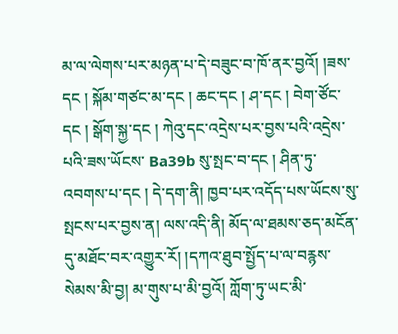མ་ལ་ལེགས་པར་མཉན་པ་དེ་བཟུང་བ་ཁོ་ནར་བྱའོ། །ཟས་དང ། སྐོམ་གཙང་མ་དང ། ཆང་དང ། ཤ་དང ། བེག་ཙོང་དང ། སྒོག་སྐྱ་དང ། ཀེའུ་དང་འདྲེས་པར་བྱས་པའི་འདྲེས་པའི་ཟས་ཡོངས་ Ba39b སུ་སྤང་བ་དང ། ཤིན་ཏུ་འབགས་པ་དང ། དེ་དག་ནི། ཁྱབ་པར་འདོད་པས་ཡོངས་སུ་སྤངས་པར་བྱས་ན། ལས་འདི་ནི། མོད་ལ་ཐམས་ཅད་མངོན་དུ་མཐོང་བར་འགྱུར་རོ། །དཀའ་ཐུབ་སྤྱོད་པ་ལ་བརྙས་སེམས་མི་བྱ། མ་གུས་པ་མི་བྱའོ། ཀློག་ཏུ་ཡང་མི་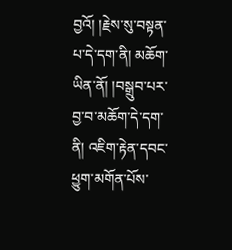བྱའོ། །རྗེས་སུ་བསྟན་པ་དེ་དག་ནི། མཆོག་ཡིན་ནོ། །བསྒྲུབ་པར་བྱ་བ་མཆོག་དེ་དག་ནི། འཇིག་རྟེན་དབང་ཕྱུག་མགོན་པོས་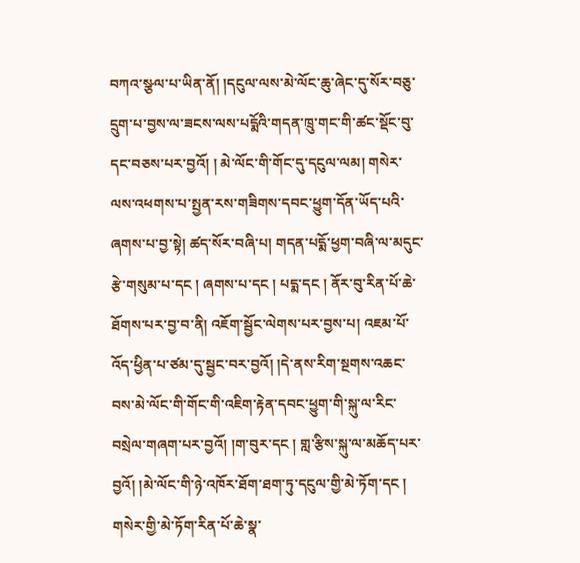བཀའ་སྩལ་པ་ཡིན་ནོ། །དངུལ་ལས་མེ་ལོང་ཆུ་ཞེང་དུ་སོར་བཅུ་དྲུག་པ་བྱས་ལ་ཟངས་ལས་པདྨོའི་གདན་ཁྲུ་གང་གི་ཚང་སྡོང་བུ་དང་བཅས་པར་བྱའོ། ། མེ་ལོང་གི་གོང་དུ་དངུལ་ལམ། གསེར་ལས་འཕགས་པ་སྤྱན་རས་གཟིགས་དབང་ཕྱུག་དོན་ཡོད་པའི་ཞགས་པ་བྱ་སྟེ། ཚད་སོར་བཞི་པ། གདན་པདྨོ་ཕྱག་བཞི་ལ་མདུང་རྩེ་གསུམ་པ་དང ། ཞགས་པ་དང ། པདྨ་དང ། ནོར་བུ་རིན་པོ་ཆེ་ཐོགས་པར་བྱ་བ་ནི། འཇོག་སྦྱོང་ལེགས་པར་བྱས་པ། འཇམ་པོ་འོད་ཕྱིན་པ་ཙམ་དུ་སྦྱང་བར་བྱའོ། །དེ་ནས་རིག་སྔགས་འཆང་བས་མེ་ལོང་གི་གོང་གི་འཇིག་རྟེན་དབང་ཕྱུག་གི་སྐུ་ལ་རིང་བསྲེལ་གཞག་པར་བྱའོ། །ག་བུར་དང ། གླ་རྩིས་སྐུ་ལ་མཆོད་པར་བྱའོ། །མེ་ལོང་གི་ཉེ་འཁོར་ཐོག་ཐག་ཏུ་དངུལ་གྱི་མེ་ཏོག་དང ། གསེར་གྱི་མེ་ཏོག་རིན་པོ་ཆེ་སྣ་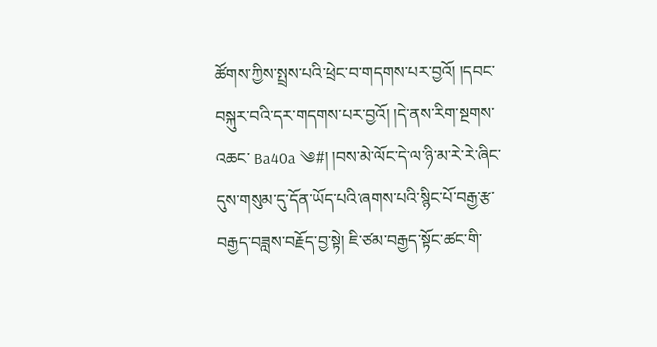ཚོགས་ཀྱིས་སྤྲས་པའི་ཕྲེང་བ་གདགས་པར་བྱའོ། །དབང་བསྐུར་བའི་དར་གདགས་པར་བྱའོ། །དེ་ནས་རིག་སྔགས་འཆང་ Ba40a ༄#། །བས་མེ་ལོང་དེ་ལ་ཉི་མ་རེ་རེ་ཞིང་དུས་གསུམ་དུ་དོན་ཡོད་པའི་ཞགས་པའི་སྙིང་པོ་བརྒྱ་རྩ་བརྒྱད་བཟླས་བརྗོད་བྱ་སྟེ། ཇི་ཙམ་བརྒྱད་སྟོང་ཚང་གི་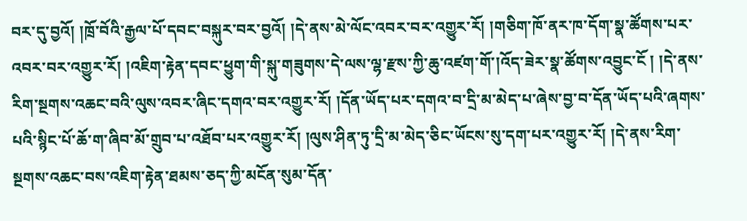བར་དུ་བྱའོ། །ཁྲོ་བོའི་རྒྱལ་པོ་དབང་བསྐུར་བར་བྱའོ། །དེ་ནས་མེ་ལོང་འབར་བར་འགྱུར་རོ། །གཅིག་ཁོ་ནར་ཁ་དོག་སྣ་ཚོགས་པར་འབར་བར་འགྱུར་རོ། །འཇིག་རྟེན་དབང་ཕྱུག་གི་སྐུ་གཟུགས་དེ་ལས་ལྷ་རྫས་ཀྱི་ཆུ་འཛག་གོ་།འོད་ཟེར་སྣ་ཚོགས་འབྱུང་ངོ ། །དེ་ནས་རིག་སྔགས་འཆང་བའི་ལུས་འབར་ཞིང་དགའ་བར་འགྱུར་རོ། །དོན་ཡོད་པར་དགའ་བ་དྲི་མ་མེད་པ་ཞེས་བྱ་བ་དོན་ཡོད་པའི་ཞགས་པའི་སྙིང་པོ་ཆོ་ག་ཞིབ་མོ་གྲུབ་པ་འཐོབ་པར་འགྱུར་རོ། །ལུས་ཤིན་ཏུ་དྲི་མ་མེད་ཅིང་ཡོངས་སུ་དག་པར་འགྱུར་རོ། །དེ་ནས་རིག་སྔགས་འཆང་བས་འཇིག་རྟེན་ཐམས་ཅད་ཀྱི་མངོན་སུམ་དོན་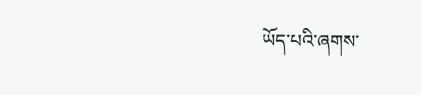ཡོད་པའི་ཞགས་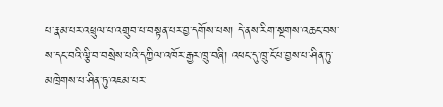པ་རྣམ་པར་འཕྲུལ་པ་འགྲུབ་པ་བསྟན་པར་བྱ་དགོས་པས། དེ་ནས་རིག་སྔགས་འཆང་བས་ས་དང་བའི་ལྕི་བ་བསྲེས་པའི་དཀྱིལ་འཁོར་རྒྱར་ཁྲུ་བཞི། འཕང་དུ་ཁྲུ་ངོ་པ་བྱས་པ་ཤིན་ཏུ་མཁྲེགས་པ་ཤིན་ཏུ་འཇམ་པར་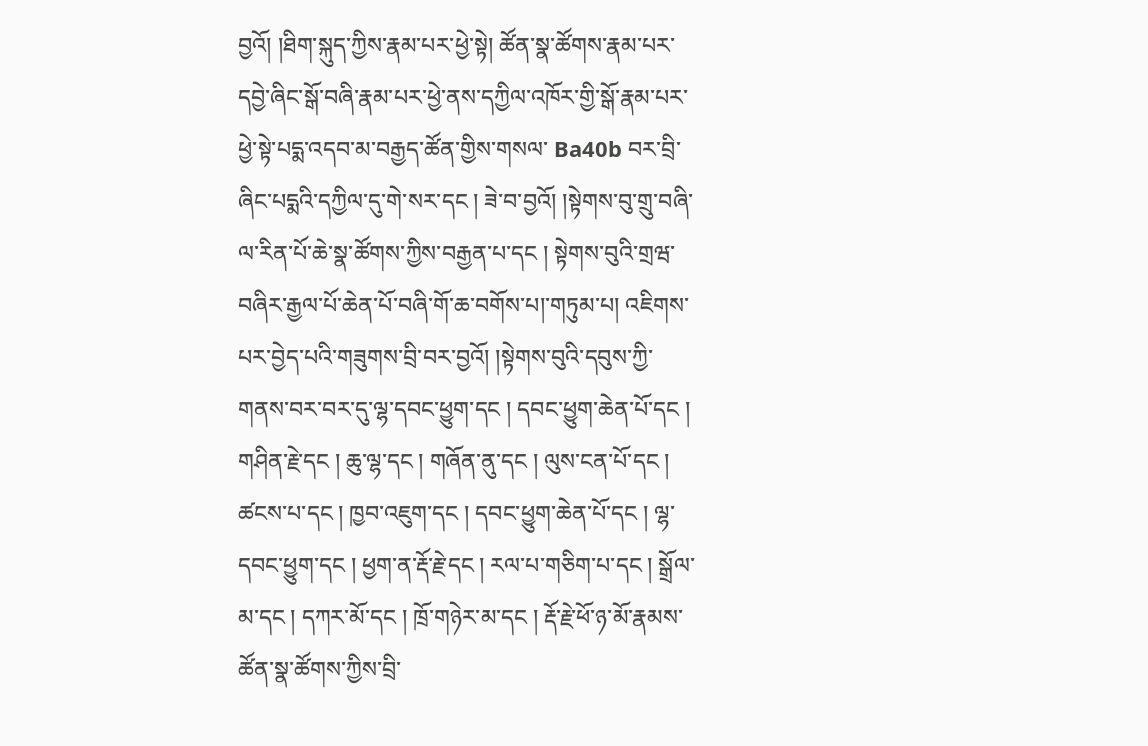བྱའོ། །ཐིག་སྐུད་ཀྱིས་རྣམ་པར་ཕྱེ་སྟེ། ཚོན་སྣ་ཚོགས་རྣམ་པར་དབྱེ་ཞིང་སྒོ་བཞི་རྣམ་པར་ཕྱེ་ནས་དཀྱིལ་འཁོར་གྱི་སྒོ་རྣམ་པར་ཕྱེ་སྟེ་པདྨ་འདབ་མ་བརྒྱད་ཚོན་གྱིས་གསལ་ Ba40b བར་བྲི་ཞིང་པདྨའི་དཀྱིལ་དུ་གེ་སར་དང ། ཟེ་བ་བྱའོ། །སྟེགས་བུ་གྲུ་བཞི་ལ་རིན་པོ་ཆེ་སྣ་ཚོགས་ཀྱིས་བརྒྱན་པ་དང ། སྟེགས་བུའི་གྲཝ་བཞིར་རྒྱལ་པོ་ཆེན་པོ་བཞི་གོ་ཆ་བགོས་པ།་གཏུམ་པ། འཇིགས་པར་བྱེད་པའི་གཟུགས་བྲི་བར་བྱའོ། །སྟེགས་བུའི་དབུས་ཀྱི་གནས་བར་བར་དུ་ལྷ་དབང་ཕྱུག་དང ། དབང་ཕྱུག་ཆེན་པོ་དང ། གཤིན་རྗེ་དང ། ཆུ་ལྷ་དང ། གཞོན་ནུ་དང ། ལུས་ངན་པོ་དང ། ཚངས་པ་དང ། ཁྱབ་འཇུག་དང ། དབང་ཕྱུག་ཆེན་པོ་དང ། ལྷ་དབང་ཕྱུག་དང ། ཕྱག་ན་རྡོ་རྗེ་དང ། རལ་པ་གཅིག་པ་དང ། སྒྲོལ་མ་དང ། དཀར་མོ་དང ། ཁྲོ་གཉེར་མ་དང ། རྡོ་རྗེ་ཕོ་ཉ་མོ་རྣམས་ཚོན་སྣ་ཚོགས་ཀྱིས་བྲི་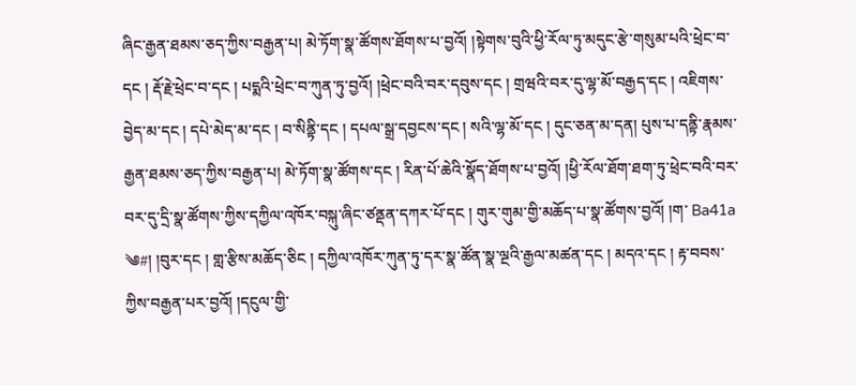ཞིང་རྒྱན་ཐམས་ཅད་ཀྱིས་བརྒྱན་པ། མེ་ཏོག་སྣ་ཚོགས་ཐོགས་པ་བྱའོ། །སྟེགས་བུའི་ཕྱི་རོལ་ཏུ་མདུང་རྩེ་གསུམ་པའི་ཕྲེང་བ་དང ། རྡོ་རྗེ་ཕྲེང་བ་དང ། པདྨའི་ཕྲེང་བ་ཀུན་ཏུ་བྱའོ། །ཕྲེང་བའི་བར་དབུས་དང ། གྲཝའི་བར་དུ་ལྷ་མོ་བརྒྱད་དང ། འཇིགས་བྱེད་མ་དང ། དཔེ་མེད་མ་དང ། བ་སིནྟི་དང ། དཔལ་སྒྲ་དབྱངས་དང ། སའི་ལྷ་མོ་དང ། དུང་ཅན་མ་དན། པུས་པ་དནྟི་རྣམས་རྒྱན་ཐམས་ཅད་ཀྱིས་བརྒྱན་པ། མེ་ཏོག་སྣ་ཚོགས་དང ། རིན་པོ་ཆེའི་སྣོད་ཐོགས་པ་བྱའོ། །ཕྱི་རོལ་ཐོག་ཐག་ཏུ་ཕྲེང་བའི་བར་བར་དུ་དྲི་སྣ་ཚོགས་ཀྱིས་དཀྱིལ་འཁོར་བསྐུ་ཞིང་ཙནྡན་དཀར་པོ་དང ། གུར་གུམ་གྱི་མཆོད་པ་སྣ་ཚོགས་བྱའོ། །ག་ Ba41a ༄#། །བུར་དང ། གླ་རྩིས་མཆོད་ཅིང ། དཀྱིལ་འཁོར་ཀུན་ཏུ་དར་སྣ་ཚོན་སྣ་ལྔའི་རྒྱལ་མཚན་དང ། མདའ་དང ། རྟ་བབས་ཀྱིས་བརྒྱན་པར་བྱའོ། །དངུལ་གྱི་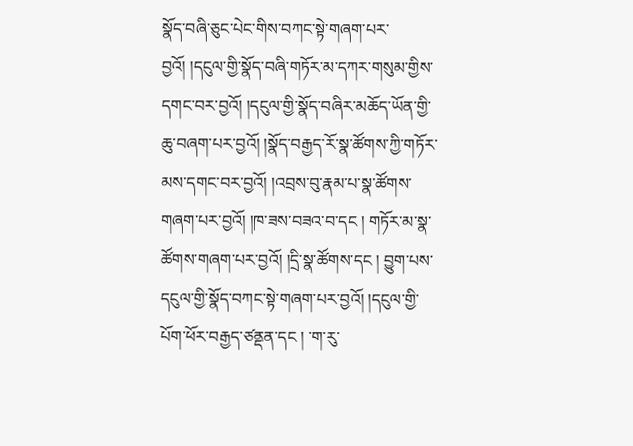སྣོད་བཞི་ཅུང་པེང་གིས་བཀང་སྟེ་གཞག་པར་བྱའོ། །དངུལ་གྱི་སྣོད་བཞི་གཏོར་མ་དཀར་གསུམ་གྱིས་དགང་བར་བྱའོ། །དངུལ་གྱི་སྣོད་བཞིར་མཆོད་ཡོན་གྱི་ཆུ་བཞག་པར་བྱའོ། །སྣོད་བརྒྱད་རོ་སྣ་ཚོགས་ཀྱི་གཏོར་མས་དགང་བར་བྱའོ། །འབྲས་བུ་རྣམ་པ་སྣ་ཚོགས་གཞག་པར་བྱའོ། །ཁ་ཟས་བཟའ་བ་དང ། གཏོར་མ་སྣ་ཚོགས་གཞག་པར་བྱའོ། །དྲི་སྣ་ཚོགས་དང ། བྱུག་པས་དངུལ་གྱི་སྣོད་བཀང་སྟེ་གཞག་པར་བྱའོ། །དངུལ་གྱི་པོག་ཕོར་བརྒྱད་ཙནྡན་དང ། ་ག་རུ་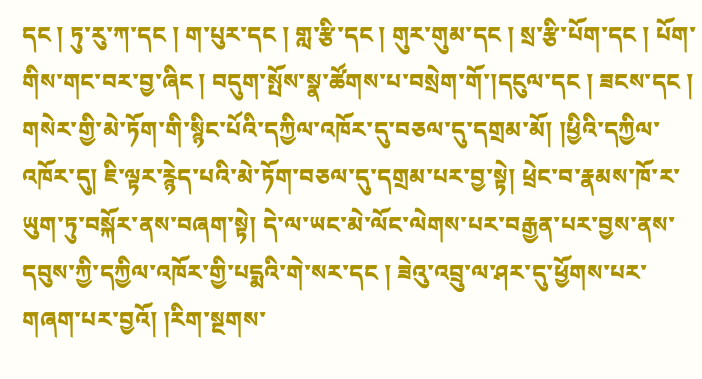དང ། ཏུ་རུ་ཀ་དང ། ག་པུར་དང ། གླ་རྩི་དང ། གུར་གུམ་དང ། སྲ་རྩི་པོག་དང ། པོག་གིས་གང་བར་བྱ་ཞིང ། བདུག་སྤོས་སྣ་ཚོགས་པ་བསྲེག་གོ་།དངུལ་དང ། ཟངས་དང ། གསེར་གྱི་མེ་ཏོག་གི་སྙིང་པོའི་དཀྱིལ་འཁོར་དུ་བཅལ་དུ་དགྲམ་མོ། །ཕྱིའི་དཀྱིལ་འཁོར་དུ། ཇི་ལྟར་རྙེད་པའི་མེ་ཏོག་བཅལ་དུ་དགྲམ་པར་བྱ་སྟེ། ཕྲེང་བ་རྣམས་ཁོ་ར་ཡུག་ཏུ་བསྐོར་ནས་བཞག་སྟེ། དེ་ལ་ཡང་མེ་ལོང་ལེགས་པར་བརྒྱན་པར་བྱས་ནས་དབུས་ཀྱི་དཀྱིལ་འཁོར་གྱི་པདྨའི་གེ་སར་དང ། ཟེའུ་འབྲུ་ལ་ཤར་དུ་ཕྱོགས་པར་གཞག་པར་བྱའོ། །རིག་སྔགས་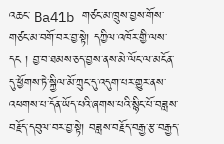འཆང་ Ba41b གཙང་མ་ཁྲུས་བྱས་གོས་གཙང་མ་བགོ་བར་བྱ་སྟེ། དཀྱིལ་འཁོར་གྱི་ལས་དང ། བྱ་བ་ཐམས་ཅད་བྱས་ནས་མེ་ལོང་ལ་མངོན་དུ་ཕྱོགས་ཏེ་སྐྱིལ་མོ་ཀྲུང་དུ་འདུག་པར་གྱུར་ནས་འཕགས་པ་དོན་ཡོད་པའི་ཞགས་པའི་སྙིང་པོ་བཟླས་བརྗོད་དབུལ་བར་བྱ་སྟེ། བཟླས་བརྗོད་བརྒྱ་རྩ་བརྒྱད་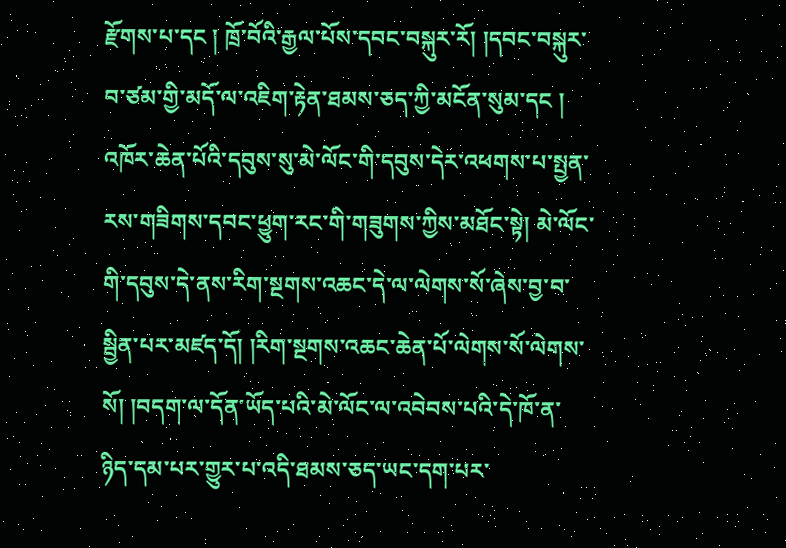རྫོགས་པ་དང ། ཁྲོ་བོའི་རྒྱལ་པོས་དབང་བསྐུར་རོ། །དབང་བསྐུར་བ་ཙམ་གྱི་མདོ་ལ་འཇིག་རྟེན་ཐམས་ཅད་ཀྱི་མངོན་སུམ་དང ། འཁོར་ཆེན་པོའི་དབུས་སུ་མེ་ལོང་གི་དབུས་དེར་འཕགས་པ་སྤྱན་རས་གཟིགས་དབང་ཕྱུག་རང་གི་གཟུགས་ཀྱིས་མཐོང་སྟེ། མེ་ལོང་གི་དབུས་དེ་ནས་རིག་སྔགས་འཆང་དེ་ལ་ལེགས་སོ་ཞེས་བྱ་བ་སྦྱིན་པར་མཛད་དོ། །རིག་སྔགས་འཆང་ཆེན་པོ་ལེགས་སོ་ལེགས་སོ། །བདག་ལ་དོན་ཡོད་པའི་མེ་ལོང་ལ་འབེབས་པའི་དེ་ཁོ་ན་ཉིད་དམ་པར་གྱུར་པ་འདི་ཐམས་ཅད་ཡང་དག་པར་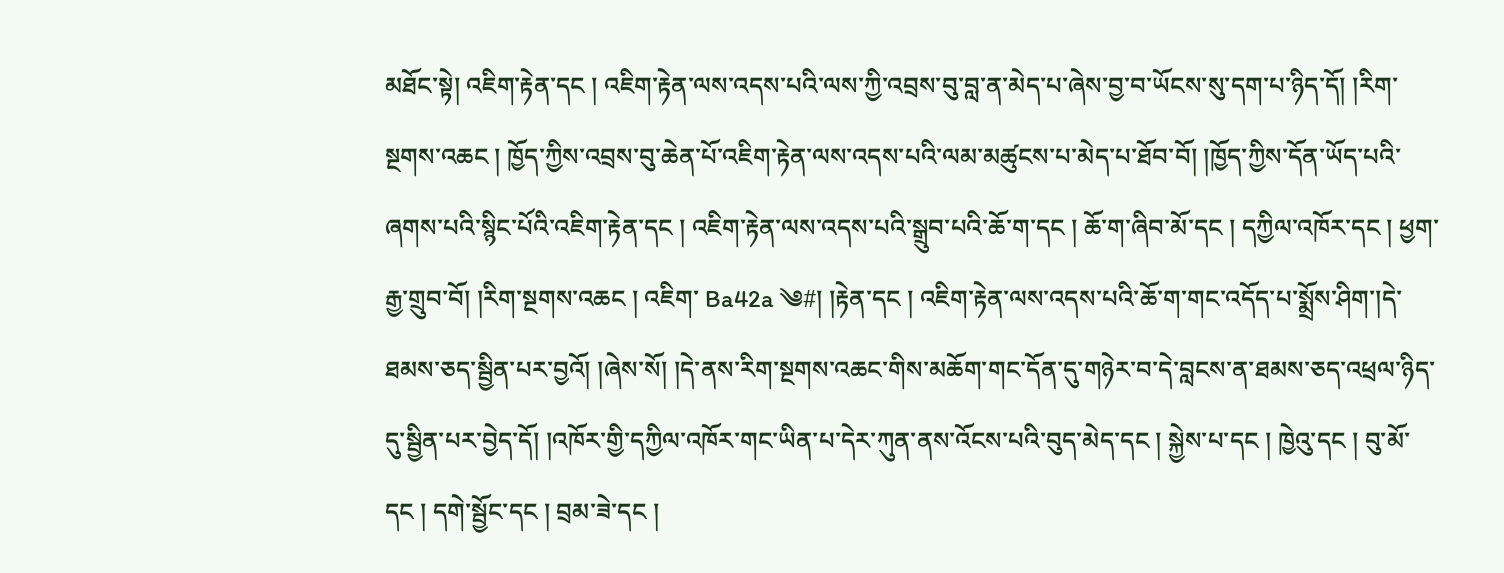མཐོང་སྟེ། འཇིག་རྟེན་དང ། འཇིག་རྟེན་ལས་འདས་པའི་ལས་ཀྱི་འབྲས་བུ་བླ་ན་མེད་པ་ཞེས་བྱ་བ་ཡོངས་སུ་དག་པ་ཉིད་དོ། །རིག་སྔགས་འཆང ། ཁྱོད་ཀྱིས་འབྲས་བུ་ཆེན་པོ་འཇིག་རྟེན་ལས་འདས་པའི་ལམ་མཚུངས་པ་མེད་པ་ཐོབ་བོ། །ཁྱོད་ཀྱིས་དོན་ཡོད་པའི་ཞགས་པའི་སྙིང་པོའི་འཇིག་རྟེན་དང ། འཇིག་རྟེན་ལས་འདས་པའི་སྒྲུབ་པའི་ཆོ་ག་དང ། ཆོ་ག་ཞིབ་མོ་དང ། དཀྱིལ་འཁོར་དང ། ཕྱག་རྒྱ་གྲུབ་བོ། །རིག་སྔགས་འཆང ། འཇིག་ Ba42a ༄#། །རྟེན་དང ། འཇིག་རྟེན་ལས་འདས་པའི་ཆོ་ག་གང་འདོད་པ་སྨྲོས་ཤིག་།དེ་ཐམས་ཅད་སྦྱིན་པར་བྱའོ། །ཞེས་སོ། །དེ་ནས་རིག་སྔགས་འཆང་གིས་མཆོག་གང་དོན་དུ་གཉེར་བ་དེ་བླངས་ན་ཐམས་ཅད་འཕྲལ་ཉིད་དུ་སྦྱིན་པར་བྱེད་དོ། །འཁོར་གྱི་དཀྱིལ་འཁོར་གང་ཡིན་པ་དེར་ཀུན་ནས་འོངས་པའི་བུད་མེད་དང ། སྐྱེས་པ་དང ། ཁྱེའུ་དང ། བུ་མོ་དང ། དགེ་སྦྱོང་དང ། བྲམ་ཟེ་དང །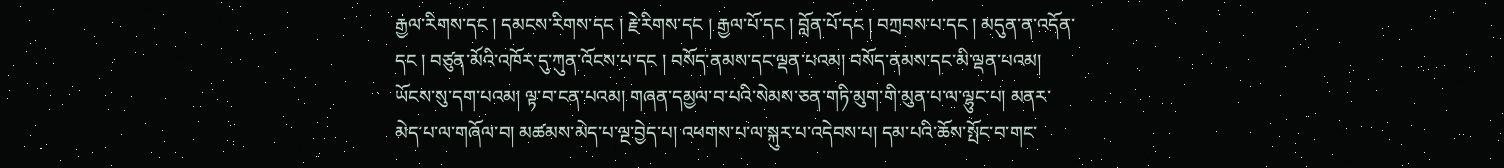རྒྱལ་རིགས་དང ། དམངས་རིགས་དང ། རྗེ་རིགས་དང ། རྒྱལ་པོ་དང ། བློན་པོ་དང ། བཀྲབས་པ་དང ། མདུན་ན་འདོན་དང ། བཙུན་མོའི་འཁོར་དུ་ཀུན་འོངས་པ་དང ། བསོད་ནམས་དང་ལྡན་པའམ། བསོད་ནམས་དང་མི་ལྡན་པའམ། ཡོངས་སུ་དག་པའམ། ལྟ་བ་ངན་པའམ། གཞན་དམྱལ་བ་པའི་སེམས་ཅན་གཏི་མུག་གི་མུན་པ་ལ་ལྷུང་པ། མནར་མེད་པ་ལ་གཞོལ་བ། མཚམས་མེད་པ་ལྔ་བྱེད་པ། འཕགས་པ་ལ་སྐུར་པ་འདེབས་པ། དམ་པའི་ཆོས་སྤོང་བ་གང་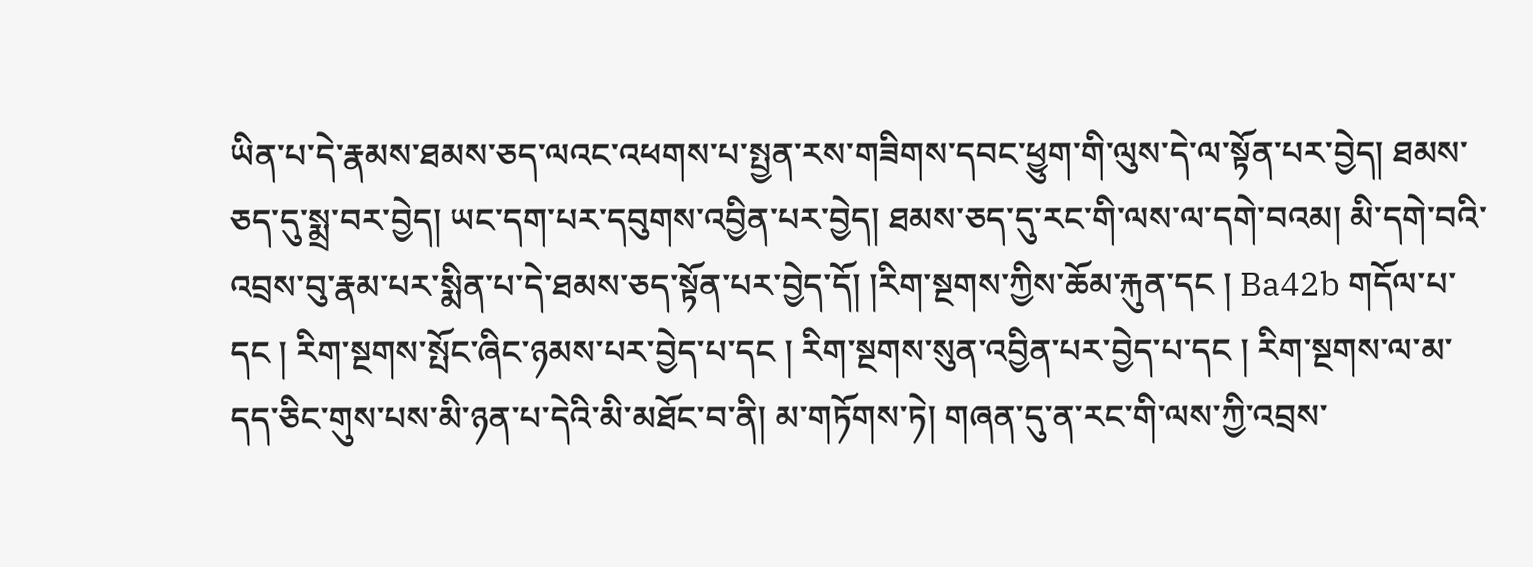ཡིན་པ་དེ་རྣམས་ཐམས་ཅད་ལའང་འཕགས་པ་སྤྱན་རས་གཟིགས་དབང་ཕྱུག་གི་ལུས་དེ་ལ་སྟོན་པར་བྱེད། ཐམས་ཅད་དུ་སྨྲ་བར་བྱེད། ཡང་དག་པར་དབུགས་འབྱིན་པར་བྱེད། ཐམས་ཅད་དུ་རང་གི་ལས་ལ་དགེ་བའམ། མི་དགེ་བའི་འབྲས་བུ་རྣམ་པར་སྨིན་པ་དེ་ཐམས་ཅད་སྟོན་པར་བྱེད་དོ། །རིག་སྔགས་ཀྱིས་ཆོམ་རྐུན་དང ། Ba42b གདོལ་པ་དང ། རིག་སྔགས་སྤོང་ཞིང་ཉམས་པར་བྱེད་པ་དང ། རིག་སྔགས་སུན་འབྱིན་པར་བྱེད་པ་དང ། རིག་སྔགས་ལ་མ་དད་ཅིང་གུས་པས་མི་ཉན་པ་དེའི་མི་མཐོང་བ་ནི། མ་གཏོགས་ཏེ། གཞན་དུ་ན་རང་གི་ལས་ཀྱི་འབྲས་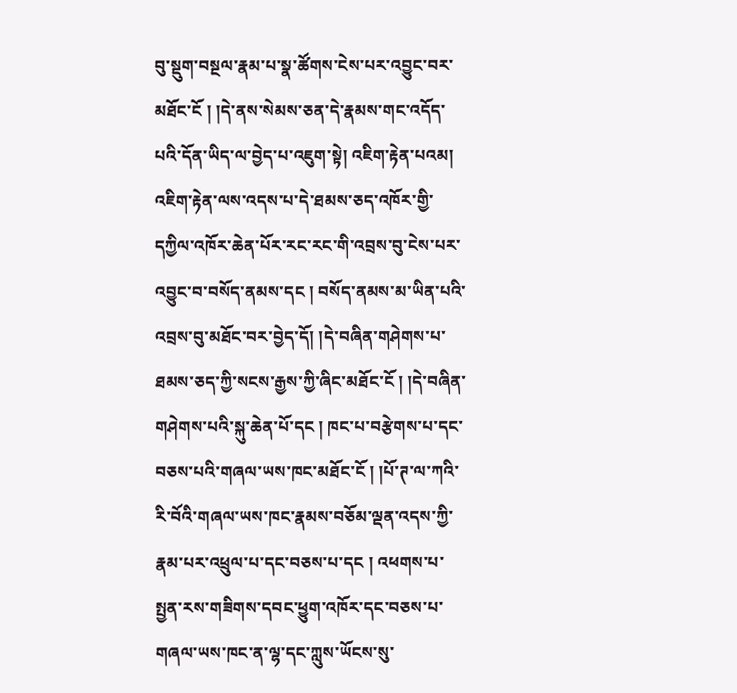བུ་སྡུག་བསྔལ་རྣམ་པ་སྣ་ཚོགས་ངེས་པར་འབྱུང་བར་མཐོང་ངོ ། །དེ་ནས་སེམས་ཅན་དེ་རྣམས་གང་འདོད་པའི་དོན་ཡིད་ལ་བྱེད་པ་འཇུག་སྟེ། འཇིག་རྟེན་པའམ། འཇིག་རྟེན་ལས་འདས་པ་དེ་ཐམས་ཅད་འཁོར་གྱི་དཀྱིལ་འཁོར་ཆེན་པོར་རང་རང་གི་འབྲས་བུ་ངེས་པར་འབྱུང་བ་བསོད་ནམས་དང ། བསོད་ནམས་མ་ཡིན་པའི་འབྲས་བུ་མཐོང་བར་བྱེད་དོ། །དེ་བཞིན་གཤེགས་པ་ཐམས་ཅད་ཀྱི་སངས་རྒྱས་ཀྱི་ཞིང་མཐོང་ངོ ། །དེ་བཞིན་གཤེགས་པའི་སྐུ་ཆེན་པོ་དང ། ཁང་པ་བརྩེགས་པ་དང་བཅས་པའི་གཞལ་ཡས་ཁང་མཐོང་ངོ ། །པོ་ཊ་ལ་ཀའི་རི་བོའི་གཞལ་ཡས་ཁང་རྣམས་བཅོམ་ལྡན་འདས་ཀྱི་རྣམ་པར་འཕྲུལ་པ་དང་བཅས་པ་དང ། འཕགས་པ་སྤྱན་རས་གཟིགས་དབང་ཕྱུག་འཁོར་དང་བཅས་པ་གཞལ་ཡས་ཁང་ན་ལྷ་དང་ཀླུས་ཡོངས་སུ་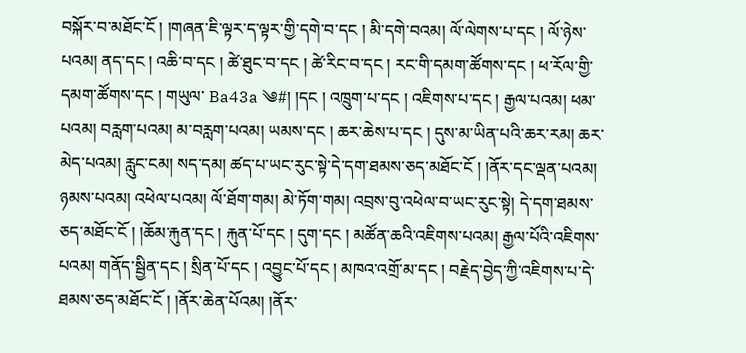བསྐོར་བ་མཐོང་ངོ ། །གཞན་ཇི་ལྟར་ད་ལྟར་གྱི་དགེ་བ་དང ། མི་དགེ་བའམ། ལོ་ལེགས་པ་དང ། ལོ་ཉེས་པའམ། ནད་དང ། འཆི་བ་དང ། ཚེ་ཐུང་བ་དང ། ཚེ་རིང་བ་དང ། རང་གི་དམག་ཚོགས་དང ། ཕ་རོལ་གྱི་དམག་ཚོགས་དང ། གཡུལ་ Ba43a ༄#། །དང ། འཁྲུག་པ་དང ། འཇིགས་པ་དང ། རྒྱལ་པའམ། ཕམ་པའམ། བརླག་པའམ། མ་བརླག་པའམ། ཡམས་དང ། ཆར་ཆེས་པ་དང ། དུས་མ་ཡིན་པའི་ཆར་རམ། ཆར་མེད་པའམ། རླུང་ངམ། སད་དམ། ཚད་པ་ཡང་རུང་སྟེ་དེ་དག་ཐམས་ཅད་མཐོང་ངོ ། །ནོར་དང་ལྡན་པའམ། ཉམས་པའམ། འཕེལ་པའམ། ལོ་ཐོག་གམ། མེ་ཏོག་གམ། འབྲས་བུ་འཕེལ་བ་ཡང་རུང་སྟེ། དེ་དག་ཐམས་ཅད་མཐོང་ངོ ། །ཆོམ་རྐུན་དང ། རྐུན་པོ་དང ། དུག་དང ། མཚོན་ཆའི་འཇིགས་པའམ། རྒྱལ་པོའི་འཇིགས་པའམ། གནོད་སྦྱིན་དང ། སྲིན་པོ་དང ། འབྱུང་པོ་དང ། མཁའ་འགྲོ་མ་དང ། བརྗེད་བྱེད་ཀྱི་འཇིགས་པ་དེ་ཐམས་ཅད་མཐོང་ངོ ། །ནོར་ཆེན་པོའམ། །ནོར་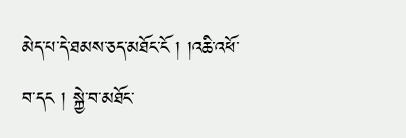མེད་པ་དེ་ཐམས་ཅད་མཐོང་ངོ ། །འཆི་འཕོ་བ་དང ། སྐྱེ་བ་མཐོང་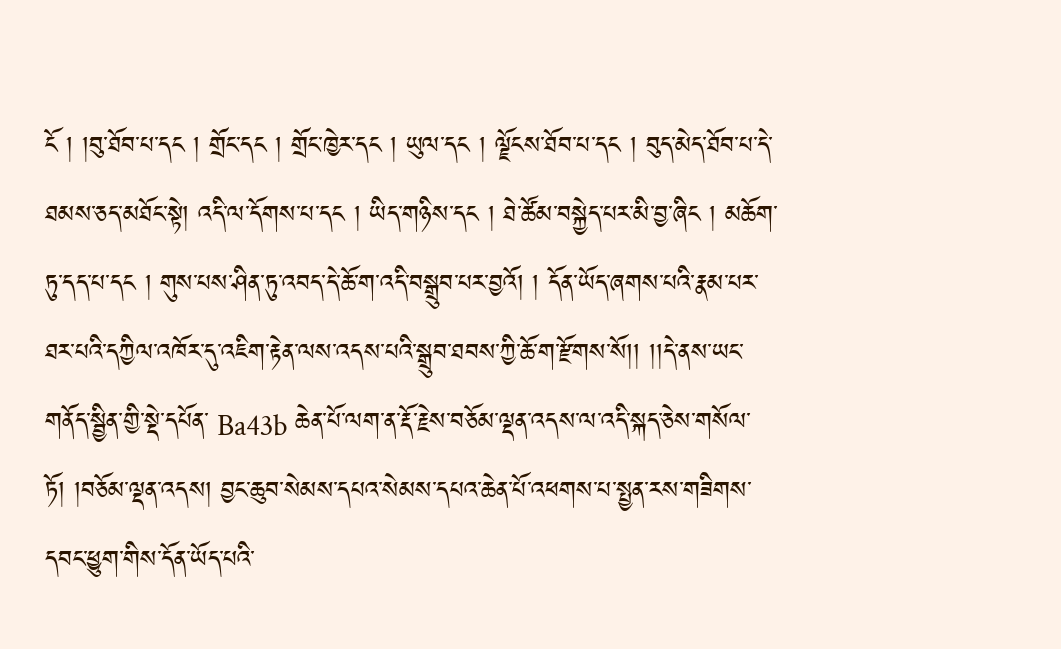ངོ ། །བུ་ཐོབ་པ་དང ། གྲོང་དང ། གྲོང་ཁྱེར་དང ། ཡུལ་དང ། ལྗོངས་ཐོབ་པ་དང ། བུད་མེད་ཐོབ་པ་དེ་ཐམས་ཅད་མཐོང་སྟེ། འདི་ལ་དོགས་པ་དང ། ཡིད་གཉིས་དང ། ཐེ་ཚོམ་བསྐྱེད་པར་མི་བྱ་ཞིང ། མཆོག་ཏུ་དད་པ་དང ། གུས་པས་ཤིན་ཏུ་འབད་དེ་ཆོ་ག་འདི་བསྒྲུབ་པར་བྱའོ། ། དོན་ཡོད་ཞགས་པའི་རྣམ་པར་ཐར་པའི་དཀྱིལ་འཁོར་དུ་འཇིག་རྟེན་ལས་འདས་པའི་སྒྲུབ་ཐབས་ཀྱི་ཆོ་ག་རྫོགས་སོ།། །།དེ་ནས་ཡང་གནོད་སྦྱིན་གྱི་སྡེ་དཔོན་ Ba43b ཆེན་པོ་ལག་ན་རྡོ་རྗེས་བཅོམ་ལྡན་འདས་ལ་འདི་སྐད་ཅེས་གསོལ་ཏོ། །བཅོམ་ལྡན་འདས། བྱང་ཆུབ་སེམས་དཔའ་སེམས་དཔའ་ཆེན་པོ་འཕགས་པ་སྤྱན་རས་གཟིགས་དབང་ཕྱུག་གིས་དོན་ཡོད་པའི་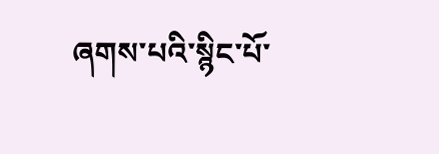ཞགས་པའི་སྙིང་པོ་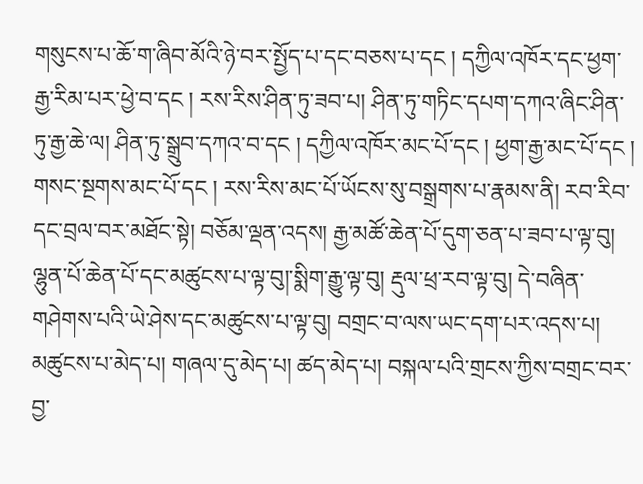གསུངས་པ་ཆོ་ག་ཞིབ་མོའི་ཉེ་བར་སྤྱོད་པ་དང་བཅས་པ་དང ། དཀྱིལ་འཁོར་དང་ཕྱག་རྒྱ་རིམ་པར་ཕྱེ་བ་དང ། རས་རིས་ཤིན་ཏུ་ཟབ་པ། ཤིན་ཏུ་གཏིང་དཔག་དཀའ་ཞིང་ཤིན་ཏུ་རྒྱ་ཆེ་ལ། ཤིན་ཏུ་སྒྲུབ་དཀའ་བ་དང ། དཀྱིལ་འཁོར་མང་པོ་དང ། ཕྱག་རྒྱ་མང་པོ་དང ། གསང་སྔགས་མང་པོ་དང ། རས་རིས་མང་པོ་ཡོངས་སུ་བསྒྲགས་པ་རྣམས་ནི། རབ་རིབ་དང་བྲལ་བར་མཐོང་སྟེ། བཅོམ་ལྡན་འདས། རྒྱ་མཚོ་ཆེན་པོ་དུག་ཅན་པ་ཟབ་པ་ལྟ་བུ། ལྷུན་པོ་ཆེན་པོ་དང་མཚུངས་པ་ལྟ་བུ།་སྨིག་རྒྱུ་ལྟ་བུ། རྡུལ་ཕྲ་རབ་ལྟ་བུ། དེ་བཞིན་གཤེགས་པའི་ཡེ་ཤེས་དང་མཚུངས་པ་ལྟ་བུ། བགྲང་བ་ལས་ཡང་དག་པར་འདས་པ། མཚུངས་པ་མེད་པ། གཞལ་དུ་མེད་པ། ཚད་མེད་པ། བསྐལ་པའི་གྲངས་ཀྱིས་བགྲང་བར་བྱ་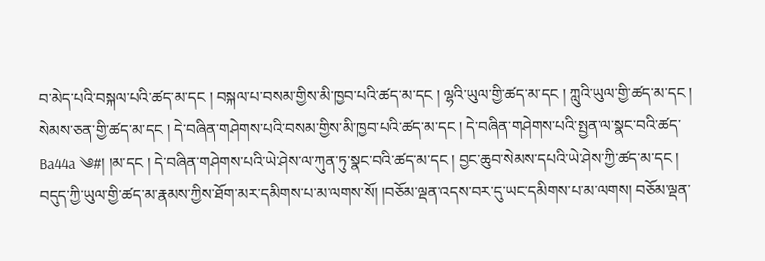བ་མེད་པའི་བསྐལ་པའི་ཚད་མ་དང ། བསྐལ་པ་བསམ་གྱིས་མི་ཁྱབ་པའི་ཚད་མ་དང ། ལྷའི་ཡུལ་གྱི་ཚད་མ་དང ། ཀླུའི་ཡུལ་གྱི་ཚད་མ་དང ། སེམས་ཅན་གྱི་ཚད་མ་དང ། དེ་བཞིན་གཤེགས་པའི་བསམ་གྱིས་མི་ཁྱབ་པའི་ཚད་མ་དང ། དེ་བཞིན་གཤེགས་པའི་སྤྱན་ལ་སྣང་བའི་ཚད་ Ba44a ༄#། །མ་དང ། དེ་བཞིན་གཤེགས་པའི་ཡེ་ཤེས་ལ་ཀུན་ཏུ་སྣང་བའི་ཚད་མ་དང ། བྱང་ཆུབ་སེམས་དཔའི་ཡེ་ཤེས་ཀྱི་ཚད་མ་དང ། བདུད་ཀྱི་ཡུལ་གྱི་ཚད་མ་རྣམས་ཀྱིས་ཐོག་མར་དམིགས་པ་མ་ལགས་སོ། །བཅོམ་ལྡན་འདས་བར་དུ་ཡང་དམིགས་པ་མ་ལགས། བཅོམ་ལྡན་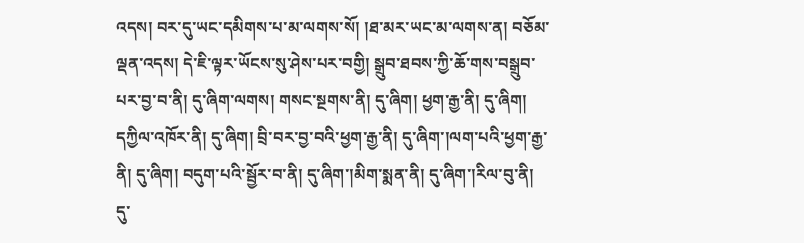འདས། བར་དུ་ཡང་དམིགས་པ་མ་ལགས་སོ། །ཐ་མར་ཡང་མ་ལགས་ན། བཅོམ་ལྡན་འདས། དེ་ཇི་ལྟར་ཡོངས་སུ་ཤེས་པར་བགྱི། སྒྲུབ་ཐབས་ཀྱི་ཆོ་གས་བསྒྲུབ་པར་བྱ་བ་ནི། དུ་ཞིག་ལགས། གསང་སྔགས་ནི། དུ་ཞིག། ཕྱག་རྒྱ་ནི། དུ་ཞིག། དཀྱིལ་འཁོར་ནི། དུ་ཞིག། བྲི་བར་བྱ་བའི་ཕྱག་རྒྱ་ནི། དུ་ཞིག་།ལག་པའི་ཕྱག་རྒྱ་ནི། དུ་ཞིག། བདུག་པའི་སྦྱོར་བ་ནི། དུ་ཞིག་།མིག་སྨན་ནི། དུ་ཞིག་།རིལ་བུ་ནི། དུ་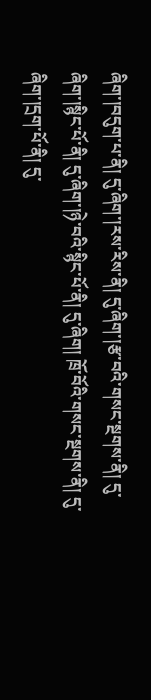ཞིག་།བདུག་པ་ནི། དུ་ཞིག་།རས་རིས་ནི། དུ་ཞིག་།རྩ་བའི་གསང་སྔགས་ནི། དུ་ཞིག་།སྙིང་པོ་ནི། དུ་ཞིག་།ཉེ་བའི་སྙིང་པོ་ནི། དུ་ཞིག། ཁྲོ་བོའི་གསང་སྔགས་ནི། དུ་ཞིག་།དྲག་པོ་ནི། དུ་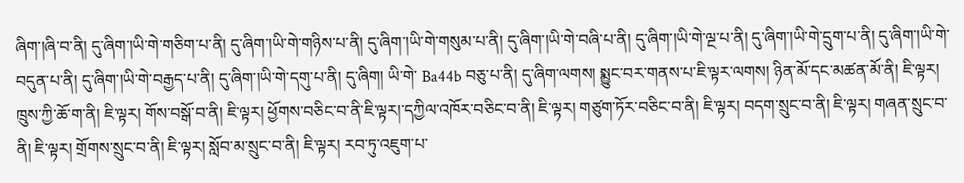ཞིག་།ཞི་བ་ནི། དུ་ཞིག་།ཡི་གེ་གཅིག་པ་ནི། དུ་ཞིག་།ཡི་གེ་གཉིས་པ་ནི། དུ་ཞིག་།ཡི་གེ་གསུམ་པ་ནི། དུ་ཞིག་།ཡི་གེ་བཞི་པ་ནི། དུ་ཞིག་།ཡི་གེ་ལྔ་པ་ནི། དུ་ཞིག་།ཡི་གེ་དྲུག་པ་ནི། དུ་ཞིག་།ཡི་གེ་བདུན་པ་ནི། དུ་ཞིག་།ཡི་གེ་བརྒྱད་པ་ནི། དུ་ཞིག་།ཡི་གེ་དགུ་པ་ནི། དུ་ཞིག། ཡི་གེ་ Ba44b བཅུ་པ་ནི། དུ་ཞིག་ལགས། སྨྱུང་བར་གནས་པ་ཇི་ལྟར་ལགས། ཉིན་མོ་དང་མཚན་མོ་ནི། ཇི་ལྟར། ཁྲུས་ཀྱི་ཆོ་ག་ནི། ཇི་ལྟར། གོས་བསྒོ་བ་ནི། ཇི་ལྟར། ཕྱོགས་བཅིང་བ་ནི་ཇི་ལྟར།་དཀྱིལ་འཁོར་བཅིང་བ་ནི། ཇི་ལྟར། གཙུག་ཏོར་བཅིང་བ་ནི། ཇི་ལྟར། བདག་སྲུང་བ་ནི། ཇི་ལྟར། གཞན་སྲུང་བ་ནི། ཇི་ལྟར། གྲོགས་སྲུང་བ་ནི། ཇི་ལྟར། སློབ་མ་སྲུང་བ་ནི། ཇི་ལྟར། རབ་ཏུ་འཇུག་པ་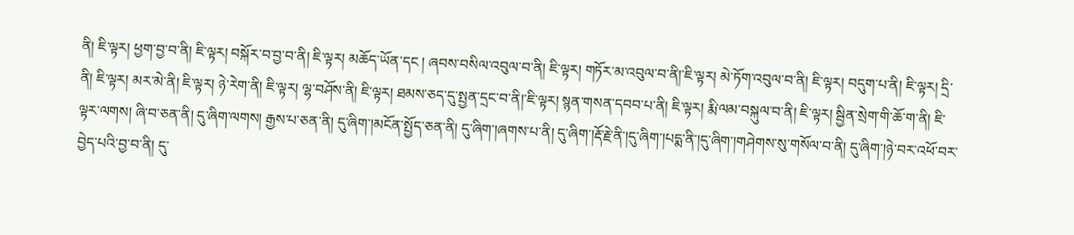ནི། ཇི་ལྟར། ཕྱག་བྱ་བ་ནི། ཇི་ལྟར། བསྐོར་བ་བྱ་བ་ནི། ཇི་ལྟར། མཆོད་ཡོན་དང ། ཞབས་བསིལ་འབུལ་བ་ནི། ཇི་ལྟར། གཏོར་མ་འབུལ་བ་ནི།་ཇི་ལྟར། མེ་ཏོག་འབུལ་བ་ནི། ཇི་ལྟར། བདུག་པ་ནི། ཇི་ལྟར། དྲི་ནི། ཇི་ལྟར། མར་མེ་ནི། ཇི་ལྟར། ཉེ་རེག་ནི། ཇི་ལྟར། ལྷ་བཤོས་ནི། ཇི་ལྟར། ཐམས་ཅད་དུ་སྤྱན་དྲང་བ་ནི།་ཇི་ལྟར། སྙན་གསན་དབབ་པ་ནི། ཇི་ལྟར། རྨི་ལམ་བསྐུལ་བ་ནི། ཇི་ལྟར། སྦྱིན་སྲེག་གི་ཆོ་ག་ནི། ཇི་ལྟར་ལགས། ཞི་བ་ཅན་ནི། དུ་ཞིག་ལགས། རྒྱས་པ་ཅན་ནི། དུ་ཞིག་།མངོན་སྤྱོད་ཅན་ནི། དུ་ཞིག་།ཞགས་པ་ནི། དུ་ཞིག་།རྡོ་རྗེ་ནི་།དུ་ཞིག་།པདྨ་ནི་།དུ་ཞིག་།གཤེགས་སུ་གསོལ་བ་ནི། དུ་ཞིག་།ཉེ་བར་འཕོ་བར་བྱེད་པའི་བྱ་བ་ནི། དུ་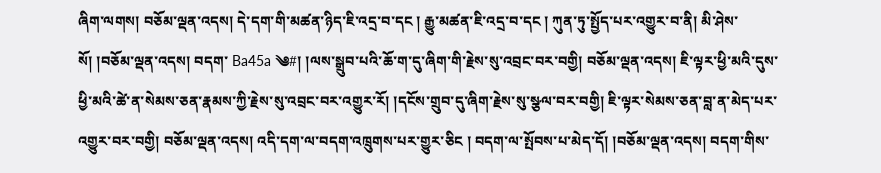ཞིག་ལགས། བཅོམ་ལྡན་འདས། དེ་དག་གི་མཚན་ཉིད་ཇི་འདྲ་བ་དང ། རྒྱུ་མཚན་ཇི་འདྲ་བ་དང ། ཀུན་ཏུ་སྤྱོད་པར་འགྱུར་བ་ནི། མི་ཤེས་སོ། །བཅོམ་ལྡན་འདས། བདག་ Ba45a ༄#། །ལས་སྒྲུབ་པའི་ཆོ་ག་དུ་ཞིག་གི་རྗེས་སུ་འབྲང་བར་བགྱི། བཅོམ་ལྡན་འདས། ཇི་ལྟར་ཕྱི་མའི་དུས་ཕྱི་མའི་ཚེ་ན་སེམས་ཅན་རྣམས་ཀྱི་རྗེས་སུ་འབྲང་བར་འགྱུར་རོ། །དངོས་གྲུབ་དུ་ཞིག་རྗེས་སུ་སྩལ་བར་བགྱི། ཇི་ལྟར་སེམས་ཅན་བླ་ན་མེད་པར་འགྱུར་བར་བགྱི། བཅོམ་ལྡན་འདས། འདི་དག་ལ་བདག་འཁྲུགས་པར་གྱུར་ཅིང ། བདག་ལ་སྤོབས་པ་མེད་དོ། །བཅོམ་ལྡན་འདས། བདག་གིས་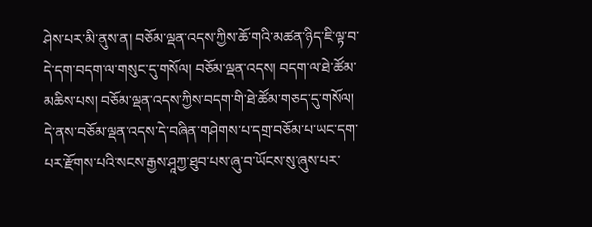ཤེས་པར་མི་ནུས་ན། བཅོམ་ལྡན་འདས་ཀྱིས་ཆོ་གའི་མཚན་ཉིད་ཇི་ལྟ་བ་དེ་དག་བདག་ལ་གསུང་དུ་གསོལ། བཅོམ་ལྡན་འདས། བདག་ལ་ཐེ་ཚོམ་མཆིས་པས། བཅོམ་ལྡན་འདས་ཀྱིས་བདག་གི་ཐེ་ཚོམ་གཅད་དུ་གསོལ། དེ་ནས་བཅོམ་ལྡན་འདས་དེ་བཞིན་གཤེགས་པ་དགྲ་བཅོམ་པ་ཡང་དག་པར་རྫོགས་པའི་སངས་རྒྱས་ཤཱཀྱ་ཐུབ་པས་ཞུ་བ་ཡོངས་སུ་ཞུས་པར་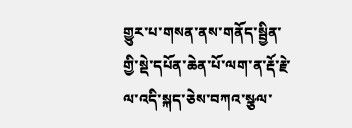གྱུར་པ་གསན་ནས་གནོད་སྦྱིན་གྱི་སྡེ་དཔོན་ཆེན་པོ་ལག་ན་རྡོ་རྗེ་ལ་འདི་སྐད་ཅེས་བཀའ་སྩལ་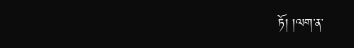ཏོ། །ལག་ན་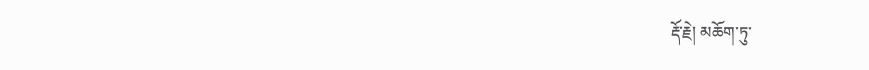རྡོ་རྗེ། མཆོག་ཏུ་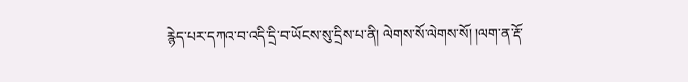རྙེད་པར་དཀའ་བ་འདི་དྲི་བ་ཡོངས་སུ་དྲིས་པ་ནི། ལེགས་སོ་ལེགས་སོ། །ལག་ན་རྡོ་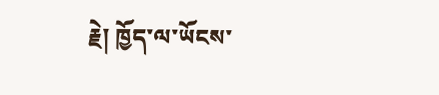རྗེ། ཁྱོད་ལ་ཡོངས་